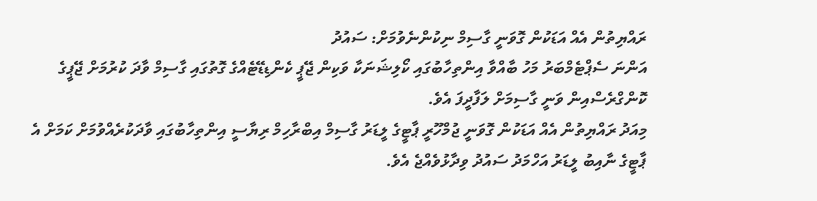ރައްޔިތުން އެއް އަޑަކުން ގޮވަނީ ގާސިމް ނިކުންނެވުމަށް: ސައުދު
އަންނަ ސެޕްޓެމްބަރު މަހު ބާއްވާ އިންތިހާބުގައި ކޯލިޝަނަކާ ވަކިން ޖޭޕީ ކެންޑިޑޭޓެއްގެ ގޮތުގައި ގާސިމް ވާދަ ކުރުމަށް ޖޭޕީގެ ކޮންގްރެސްއިން ވަނީ ގާސިމަށް ލަފާދީފަ އެވެ.
މިއަދު ރައްޔިތުން އެއް އަޑަކުން ގޮވަނީ ޖުމްހޫރީ ޕާޓީގެ ލީޑަރު ގާސިމް އިބްރާހިމް ރިޔާސީ އިންތިހާބުގައި ވާދަކުރެއްވުމަށް ކަމަށް އެ ޕާޓީގެ ނާއިބު ލީޑަރު އަހްމަދު ސައުދު ވިދާޅުވެއްޖެ އެވެ.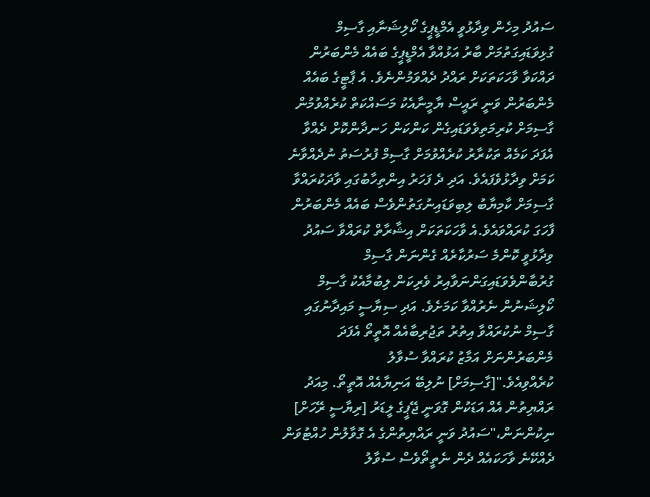ސައުދު މިހެން ވިދާޅުވީ އެމްޑީޕީގެ ކޯލިޝަނާއި ގާސިމް ގުޅިވަޑައިގަތުމަށް ބާރު އަޅުއްވާ އެމްޑީޕީގެ ބައެއް މެންބަރުން ދައްކަވާ ވާހަކަތަކަށް ރައްދު ދެއްވަމުންނެވެ. އެ ޕާޓީގެ ބައެއް މެންބަރުން ވަނީ ރައީސް ޔާމީނާއެކު މަސައްކަތް ކުރެއްވުމުން ގާސިމަށް ކުރިމަތިވެވަޑައިގެން ކަންކަން ހަނދާންކޮށް ދެއްވާ އެފަދަ ކަމެއް ތަކުރާރު ކުރެއްވުމަށް ގާސިމް ފުރުސަތު ނުދެއްވާނެ ކަމަށް ވިދާޅުވެފައެވެ. އަދި ދެ ފަހަރު އިންތިހާބުގައި ވާދަކުރައްވާ ގާސިމަށް ކާމިޔާބު ލިބިވަޑައިނުގަތުންވެސް ބައެއް މެންބަރުން ފާހަގަ ކުރައްވައެވެ.އެ ވާހަކަތަކަށް އިޝާރާތް ކުރައްވާ ސައުދު ވިދާޅުވީ ކޮންމެ ސަރުކާރެއް ގެންނަން ގާސިމް ގުރުބާންވެވަޑައިގަންނަވާއިރު ވެރިކަން ލިބުމާއެކު ގާސިމް ކޯލިޝަނުން ނެރުއްވާ ކަމަށެވެ. އަދި ސިޔާސީ މައިދާނުގައި ގާސިމް ނުކުރައްވާ އިތުރު ތަޖުރިބާއެއް އޮތީތޯ އެފަދަ މެންބަރުންނަށް އަމާޒު ކުރައްވާ ސުވާލު ކުރެއްވިއެވެ."[ގާސިމަށް] ނުލިބޭ އަނިޔާއެއް އޮތީތޯ. މިއަދު ރައްޔިތުން އެއް އަޑަކުން ގޮވަނީ ޖޭޕީގެ ލީޑަރު [ރިޔާސީ ރޭހަށް] ނިކުންނަން،"ސައުދު ވަނީ ރައްޔިތުންގެ އެ ގޮވާލުން ހުއްޓުވަން ދެއްކޭނެ ވާހަކައެއް ދެން ނެތީތޯވެސް ސުވާލު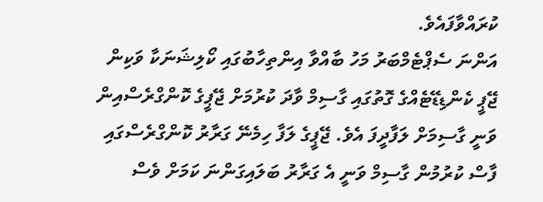ކުރައްވާފައެވެ.
އަންނަ ސެޕްޓެމްބަރު މަހު ބާއްވާ އިންތިހާބުގައި ކޯލިޝަނަކާ ވަކިން ޖޭޕީ ކެންޑިޑޭޓެއްގެ ގޮތުގައި ގާސިމް ވާދަ ކުރުމަށް ޖޭޕީގެ ކޮންގްރެސްއިން ވަނީ ގާސިމަށް ލަފާދީފަ އެވެ. ޖޭޕީގެ ލަފާ ހިމެނޭ ގަރާރު ކޮންގްރެސްގައި ފާސް ކުރުމުން ގާސިމް ވަނީ އެ ގަރާރު ބަލައިގަންނަ ކަމަށް ވެސް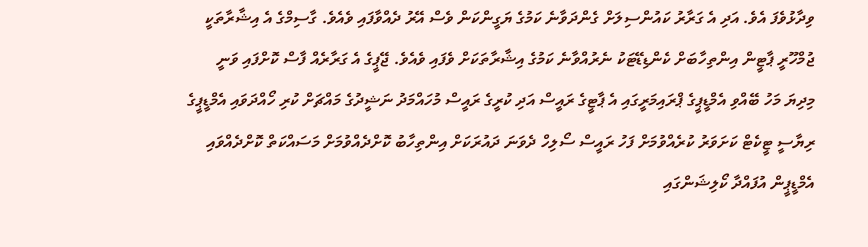ވިދާޅުވެފަ އެވެ. އަދި އެ ގަރާރު ކައުންސިލަށް ގެންދަވާނެ ކަމުގެ ޔަގީންކަން ވެސް އޭރު ދެއްވާފައި ވެއެވެ. ގާސިމްގެ އެ އިޝާރާތަކީ ޖުމްހޫރީ ޕާޓީން އިންތިހާބަށް ކެންޑިޑޭޓަކު ނެރުއްވާނެ ކަމުގެ އިޝާރާތަކަށް ވެފައި ވެއެވެ. ޖޭޕީގެ އެ ގަރާރެއް ފާސް ކޮށްފައި ވަނީ މިދިޔަ މަހު ބޭއްވި އެމްޑީޕީގެ ޕްރައިމަރީގައި އެ ޕާޓީގެ ރައީސް އަދި ކުރީގެ ރައީސް މުހައްމަދު ނަޝީދުގެ މައްޗަށް ކުރި ހޯއްދަވައި އެމްޑީޕީގެ ރިޔާސީ ޓީކެޓް ކަށަވަރު ކުރެއްވުމަށް ފަހު ރައީސް ސޯލިހް ދެވަނަ ދައުރަކަށް އިންތިހާބު ކޮށްދެއްވުމަށް މަސައްކަތް ކޮށްދެއްވައި އެމްޑީޕީން އުފައްދާ ކޯލިޝަންގައި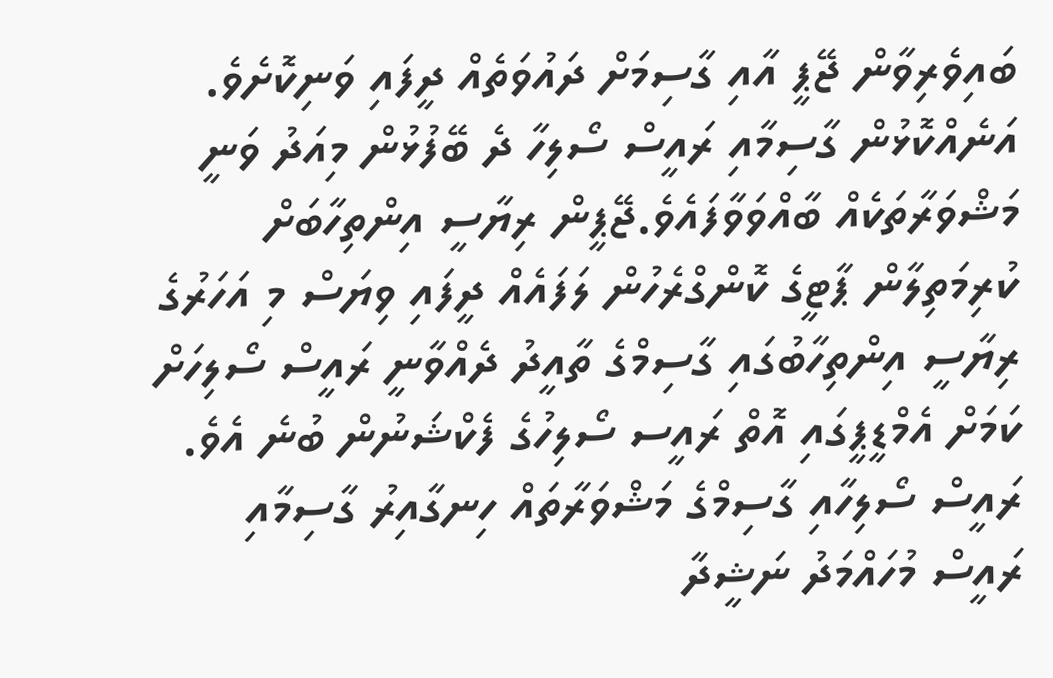ބައިވެރިވާން ޖޭޕީ އާއި ގާސިމަށް ދައުވަތެއް ދީފައި ވަނިކޮށެވެ. އަނެއްކޮޅުން ގާސިމާއި ރައީސް ސޯލިހާ ދެ ބޭފުޅުން މިއަދު ވަނީ މަޝްވަރާތަކެއް ބާއްވަވާފައެވެ.ޖޭޕީން ރިޔާސީ އިންތިހާބަށް ކުރިމަތިލާން ޕާޓީގެ ކޮންގްރެހުން ލަފައެއް ދީފައި ވިޔަސް މި އަހަރުގެ ރިޔާސީ އިންތިހާބުގައި ގާސިމްގެ ތާއީދު ދެއްވާނީ ރައީސް ސޯލިހަށް ކަމަށް އެމްޑީޕީގައި އޮތް ރައީސ ސޯލިހުގެ ފެކްޝަނުން ބުނެ އެވެ. ރައީސް ސޯލިހާއި ގާސިމްގެ މަޝްވަރާތައް ހިނގާއިރު ގާސިމާއި ރައީސް މުހައްމަދު ނަޝީދާ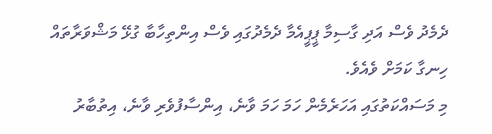ދެމެދު ވެސް އަދި ގާސިމާ ޕީޕީއެމާ ދެމެދުގައި ވެސް އިންތިހާބާ ގުޅޭ މަޝްވަރާތައް ހިނގާ ކަމަށް ވެއެވެ.
މި މަސައްކަތުގައި އަހަރެމެން ހަމަ ހަމަ ވާނެ، އިންސާފުވެރި ވާނެ، އިތުބާރު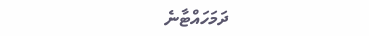ދަމަހައްޓާނެ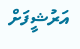އަރުޝީފަށް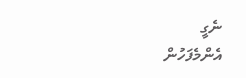ނެގީ
އެންމެފަހުން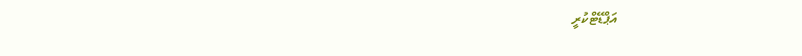އަޕްޑޭޓްކުރީ